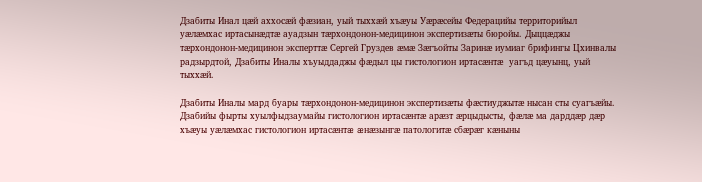Дзабиты Инал цæй аххосæй фæзиан, уый тыххæй хъæуы Уæрæсейы Федерацийы территорийыл уæлæмхас иртасынæдтæ ауадзын тæрхондонон-медицинон экспертизæты бюройы. Дыццæджы тæрхондонон-медицинон эксперттæ Сергей Груздев æмæ Зæгъойты Заринæ иумиаг брифингы Цхинвалы радзырдтой, Дзабиты Иналы хъуыддаджы фæдыл цы гистологион иртасæнтæ  уагъд цæуынц, уый тыххæй.

Дзабиты Иналы мард буары тæрхондонон-медицинон экспертизæты фæстиуджытæ нысан сты суагъæйы. Дзабийы фырты хуылфыдзаумайы гистологион иртасæнтæ арæзт æрцыдысты, фæлæ ма дарддæр дæр хъæуы уæлæмхас гистологион иртасæнтæ æнæзынгæ патологитæ сбæрæг кæныны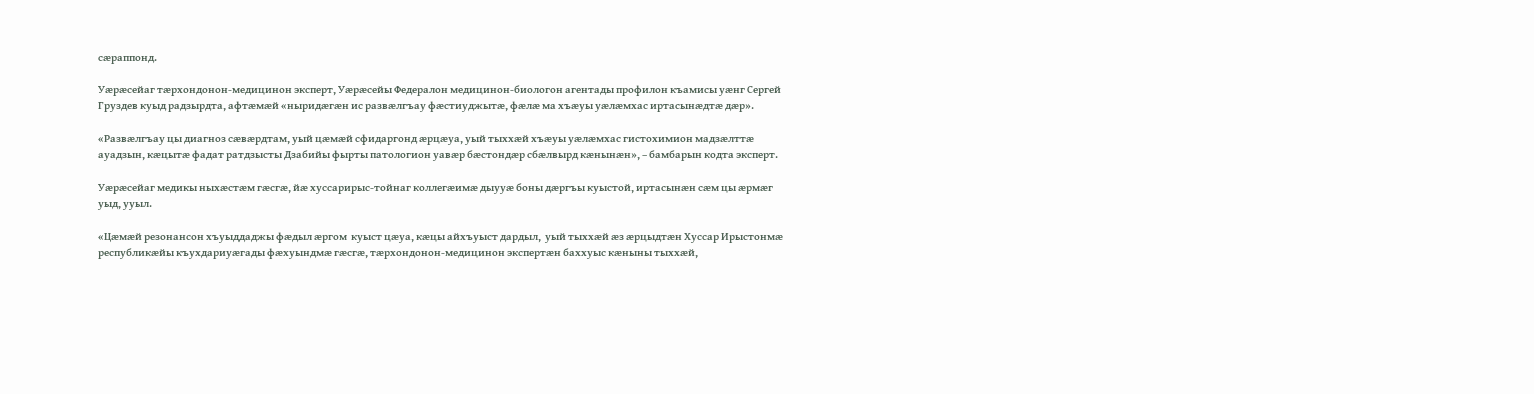сæраппонд.

Уæрæсейаг тæрхондонон-медицинон эксперт, Уæрæсейы Федералон медицинон-биологон агентады профилон къамисы уæнг Сергей Груздев куыд радзырдта, афтæмæй «ныридæгæн ис развæлгъау фæстиуджытæ, фæлæ ма хъæуы уæлæмхас иртасынæдтæ дæр».

«Развæлгъау цы диагноз сæвæрдтам, уый цæмæй сфидаргонд æрцæуа, уый тыххæй хъæуы уæлæмхас гистохимион мадзæлттæ ауадзын, кæцытæ фадат ратдзысты Дзабийы фырты патологион уавæр бæстондæр сбæлвырд кæнынæн», – бамбарын кодта эксперт.

Уæрæсейаг медикы ныхæстæм гæсгæ, йæ хуссарирыс-тойнаг коллегæимæ дыууæ боны дæргъы куыстой, иртасынæн сæм цы æрмæг уыд, ууыл.

«Цæмæй резонансон хъуыддаджы фæдыл æргом  куыст цæуа, кæцы айхъуыст дардыл,  уый тыххæй æз æрцыдтæн Хуссар Ирыстонмæ республикæйы къухдариуæгады фæхуындмæ гæсгæ, тæрхондонон-медицинон экспертæн баххуыс кæныны тыххæй,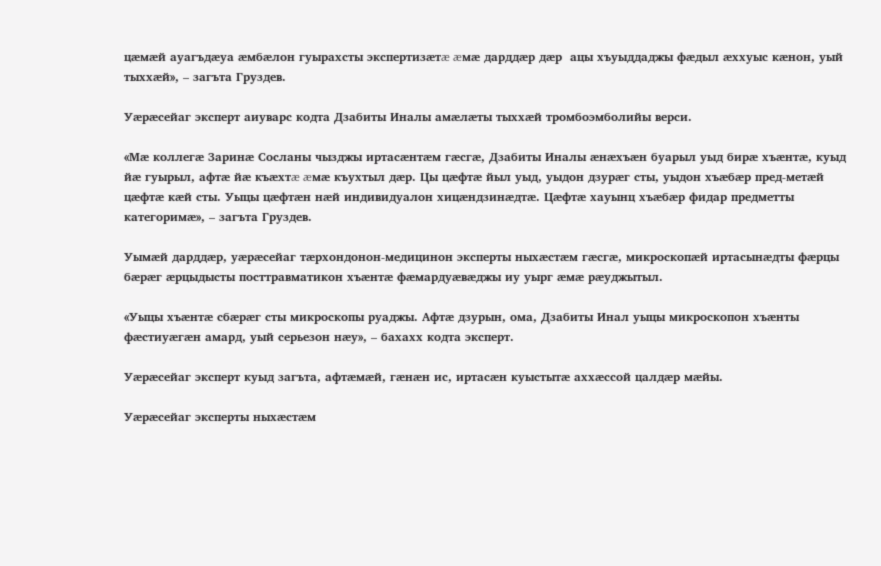цæмæй ауагъдæуа æмбæлон гуырахсты экспертизæтæ æмæ дарддæр дæр  ацы хъуыддаджы фæдыл æххуыс кæнон, уый тыххæй», – загъта Груздев.

Уæрæсейаг эксперт аиуварс кодта Дзабиты Иналы амæлæты тыххæй тромбоэмболийы верси.

«Мæ коллегæ Заринæ Сосланы чызджы иртасæнтæм гæсгæ, Дзабиты Иналы æнæхъæн буарыл уыд бирæ хъæнтæ, куыд йæ гуырыл, афтæ йæ къæхтæ æмæ къухтыл дæр. Цы цæфтæ йыл уыд, уыдон дзурæг сты, уыдон хъæбæр пред-метæй цæфтæ кæй сты. Уыцы цæфтæн нæй индивидуалон хицæндзинæдтæ. Цæфтæ хауынц хъæбæр фидар предметты категоримæ», – загъта Груздев.

Уымæй дарддæр, уæрæсейаг тæрхондонон-медицинон эксперты ныхæстæм гæсгæ, микроскопæй иртасынæдты фæрцы бæрæг æрцыдысты посттравматикон хъæнтæ фæмардуæвæджы иу уырг æмæ рæуджытыл.

«Уыцы хъæнтæ сбæрæг сты микроскопы руаджы. Афтæ дзурын, ома, Дзабиты Инал уыцы микроскопон хъæнты фæстиуæгæн амард, уый серьезон нæу», – бахахх кодта эксперт.

Уæрæсейаг эксперт куыд загъта, афтæмæй, гæнæн ис, иртасæн куыстытæ аххæссой цалдæр мæйы.

Уæрæсейаг эксперты ныхæстæм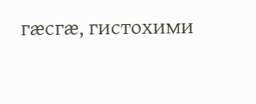гæсгæ, гистохими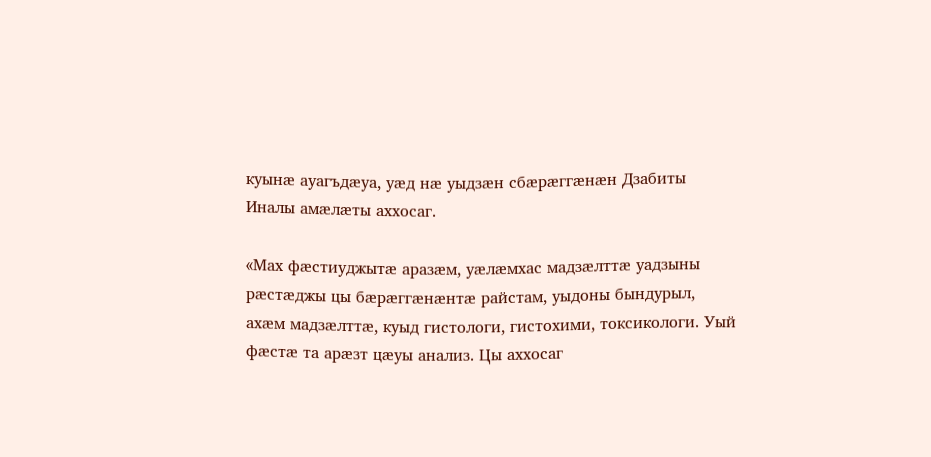куынæ ауагъдæуа, уæд нæ уыдзæн сбæрæггæнæн Дзабиты Иналы амæлæты аххосаг.

«Мах фæстиуджытæ аразæм, уæлæмхас мадзæлттæ уадзыны рæстæджы цы бæрæггæнæнтæ райстам, уыдоны бындурыл, ахæм мадзæлттæ, куыд гистологи, гистохими, токсикологи. Уый фæстæ та арæзт цæуы анализ. Цы аххосаг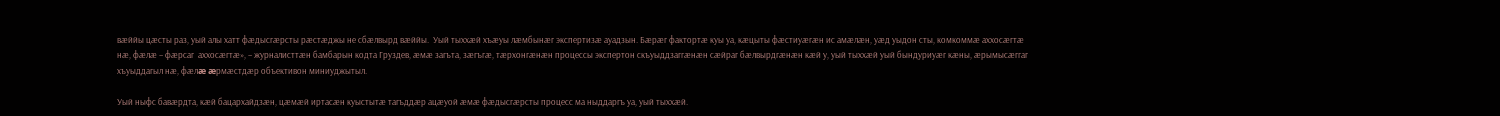вæййы цæсты раз, уый алы хатт фæдысгæрсты рæстæджы не сбæлвырд вæййы.  Уый тыххæй хъæуы лæмбынæг экспертизæ ауадзын. Бæрæг фактортæ куы уа, кæцыты фæстиуæгæн ис амæлæн, уæд уыдон сты, комкоммæ аххосæгтæ нæ, фæлæ – фæрсаг  аххосæгтæ», – журналисттæн бамбарын кодта Груздев, æмæ загъта, зæгъгæ, тæрхонгæнæн процессы экспертон скъуыддзаггæнæн сæйраг бæлвырдгæнæн кæй у, уый тыххæй уый бындуриуæг кæны, æрымысæггаг хъуыддагыл нæ, фæлæ æрмæстдæр объективон миниуджытыл.

Уый ныфс бавæрдта, кæй бацархайдзæн, цæмæй иртасæн куыстытæ тагъддæр ацæуой æмæ фæдысгæрсты процесс ма ныддаргъ уа, уый тыххæй.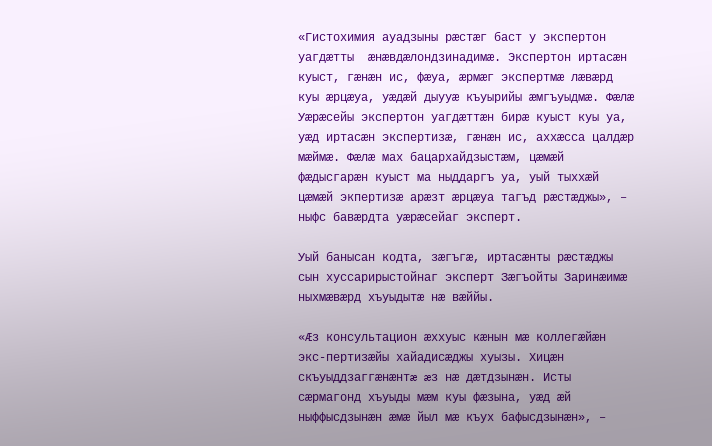«Гистохимия ауадзыны рæстæг баст у экспертон уагдæтты  æнæвдæлондзинадимæ. Экспертон иртасæн куыст, гæнæн ис, фæуа, æрмæг экспертмæ лæвæрд куы æрцæуа, уæдæй дыууæ къуырийы æмгъуыдмæ. Фæлæ Уæрæсейы экспертон уагдæттæн бирæ куыст куы уа, уæд иртасæн экспертизæ, гæнæн ис, аххæсса цалдæр мæймæ. Фæлæ мах бацархайдзыстæм, цæмæй фæдысгарæн куыст ма ныддаргъ уа, уый тыххæй цæмæй экпертизæ арæзт æрцæуа тагъд рæстæджы», – ныфс бавæрдта уæрæсейаг эксперт.

Уый банысан кодта, зæгъгæ, иртасæнты рæстæджы сын хуссарирыстойнаг эксперт Зæгъойты Заринæимæ ныхмæвæрд хъуыдытæ нæ вæййы.

«Æз консультацион æххуыс кæнын мæ коллегæйæн экс-пертизæйы хайадисæджы хуызы. Хицæн скъуыддзаггæнæнтæ æз нæ дæтдзынæн. Исты сæрмагонд хъуыды мæм куы фæзына, уæд æй ныффысдзынæн æмæ йыл мæ къух бафысдзынæн», –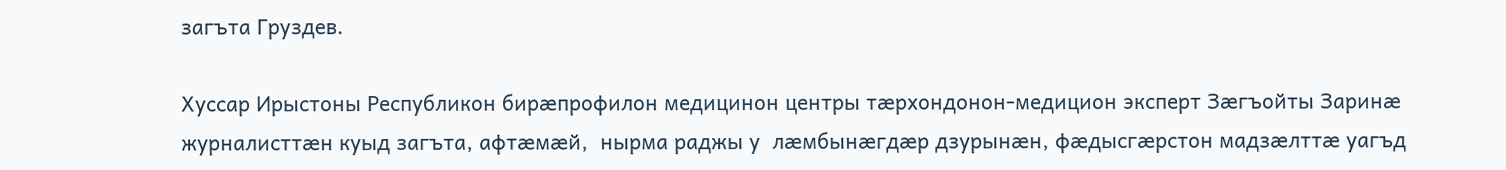загъта Груздев.

Хуссар Ирыстоны Республикон бирæпрофилон медицинон центры тæрхондонон-медицион эксперт Зæгъойты Заринæ журналисттæн куыд загъта, афтæмæй,  нырма раджы у  лæмбынæгдæр дзурынæн, фæдысгæрстон мадзæлттæ уагъд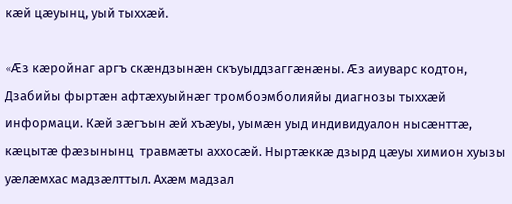кæй цæуынц, уый тыххæй.

«Æз кæройнаг аргъ скæндзынæн скъуыддзаггæнæны. Æз аиуварс кодтон, Дзабийы фыртæн афтæхуыйнæг тромбоэмболияйы диагнозы тыххæй информаци. Кæй зæгъын æй хъæуы, уымæн уыд индивидуалон нысæнттæ, кæцытæ фæзынынц  травмæты аххосæй. Ныртæккæ дзырд цæуы химион хуызы уæлæмхас мадзæлттыл. Ахæм мадзал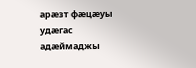арæзт фæцæуы удæгас адæймаджы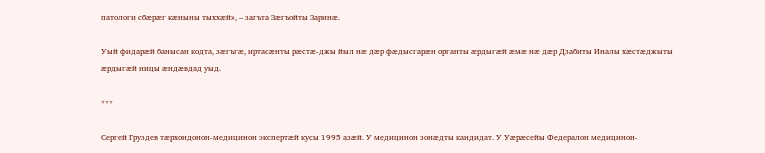патологи сбæрæг кæныны тыххæй», – загъта Зæгъойты Заринæ.

Уый фидарæй банысан кодта, зæгъгæ, иртасæнты рæстæ-джы йыл нæ дæр фæдысгарæн органты æрдыгæй æмæ нæ дæр Дзабиты Иналы хæстæджыты æрдыгæй ницы æндæвдад уыд.

***

Сергей Груздев тæрхондонон-медицинон экспертæй кусы 1995 азæй. У медицинон зонæдты кандидат. У Уæрæсейы Федералон медицинон-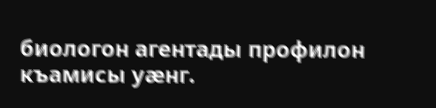биологон агентады профилон къамисы уæнг.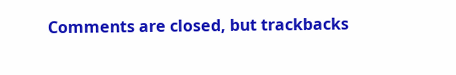Comments are closed, but trackbacks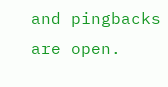and pingbacks are open.